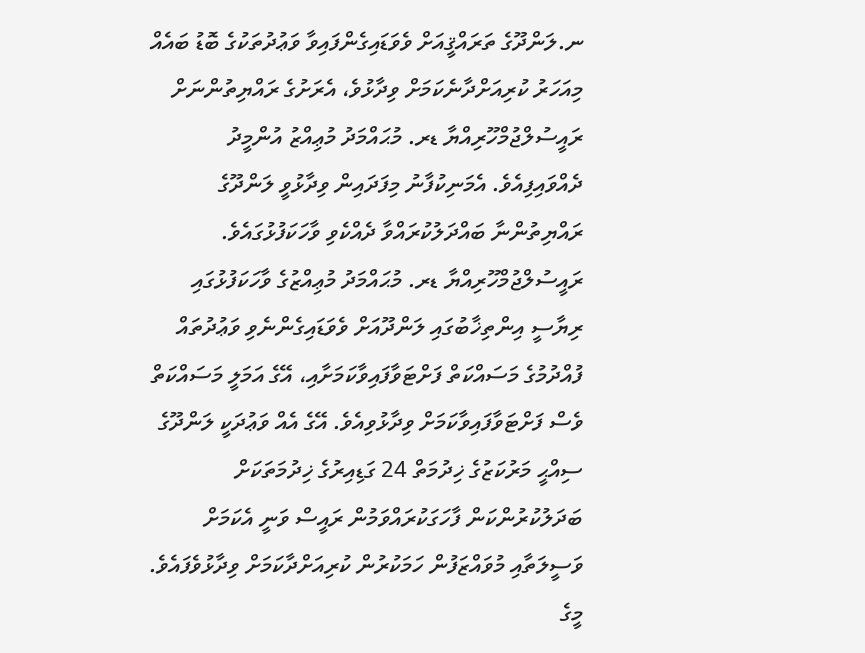ނ.ލަންދޫގެ ތަރައްޤީއަށް ވެވަޑައިގެންފައިވާ ވަޢުދުތަކުގެ ބޮޑު ބައެއް މިއަހަރު ކުރިއަށްދާނެކަމަށް ވިދާޅުވެ، އެރަށުގެ ރައްޔިތުންނަށް ރައީސުލްޖުމްހޫރިއްޔާ ޑރ. މުޙައްމަދު މުޢިއްޒު އުންމީދު ދެއްވައިފިއެވެ. އެމަނިކުފާނު މިފަދައިން ވިދާޅުވީ ލަންދޫގެ ރައްޔިތުންނާ ބައްދަލުކުރައްވާ ދެއްކެވި ވާހަކަފުޅުގައެވެ.
ރައީސުލްޖުމްހޫރިއްޔާ ޑރ. މުޙައްމަދު މުޢިއްޒުގެ ވާހަކަފުޅުގައި ރިޔާސީ އިންތިޚާބުގައި ލަންދޫއަށް ވެވަޑައިގެންނެވި ވަޢުދުތައް ފުއްދުމުގެ މަސައްކަތް ފަށްޓަވާފައިވާކަމަށާއި، އޭގެ އަމަލީ މަސައްކަތް ވެސް ފަށްޓަވާފައިވާކަމަށް ވިދާޅުވިއެވެ. އޭގެ އެއް ވަޢުދަކީ ލަންދޫގެ ސިއްޙީ މަރުކަޒުގެ ޚިދުމަތް 24 ގަޑިއިރުގެ ޚިދުމަތަކަށް ބަދަލުކުރުންކަން ފާހަގަކުރައްވަމުން ރައީސް ވަނީ އެކަމަށް ވަސީލަތާއި މުވައްޒަފުން ހަމަކުރުން ކުރިއަށްދާކަމަށް ވިދާޅުވެފައެވެ.
މީގެ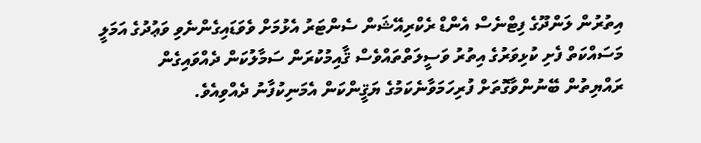އިތުރުން ލަންދޫގެ ފިޓްނެސް އެންޑް ރެކްރިއޭޝަން ސެންޓަރު އެޅުމަށް ވެވަޑައިގެންނެވި ވަޢުދުގެ އަމަލީ މަސައްކަތް ފެށި ކުޅިވަރުގެ އިތުރު ވަސީލަތްތައްވެސް ޤާއިމުކުރަން ސަމާލުކަން ދެއްވައިގެން ރައްޔިތުން ބޭނުންވާގޮތަށް ފުރިހަމަވާނެކަމުގެ ޔަޤީންކަން އެމަނިކުފާނު ދެއްވިއެވެ.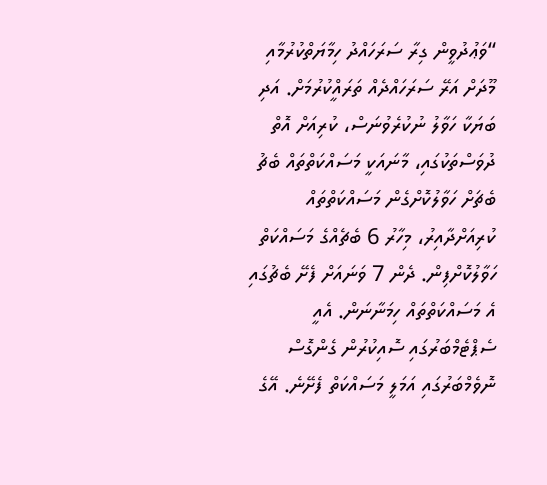“ވަޢުދުވީން ގިރާ ސަރަހައްދު ހިމާޔަތްކުރުމާއި މޫދަށް އަރޭ ސަރަހައްދެއް ތަރައްީކުރުމަށް. އަދި ބަޔަކާ ހަވާލު ނުކުރެވުނަސް، ކުރިއަށް އޮތް ދުވަސްތަކުގައި، މާނައަކީ މަސައްކަތްތައް ބެޗު ބެޗަށް ހަވާލުކޮށްގެން މަސައްކަތްތައް ކުރިއަށްދާއިރު، މިހާރު 6 ބެޗެއްގެ މަސައްކަތް ހަވާލުކޮށްފިން. ދެން 7 ވަނައަށް ފެށޭ ބެޗުގައި އެ މަސައްކަތްތައް ހިމަނާނަން. އެއީ ސެޕްޓެމްބަރުގައި ސޮއިކުރުން ގެންގޮސް ނޮވެމްބަރުގައި އަމަލީ މަސައްކަތް ފެށޭނެ. އޭގެ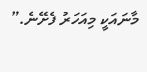މާނައަކީ މިއަހަރު ފެށޭނެ.”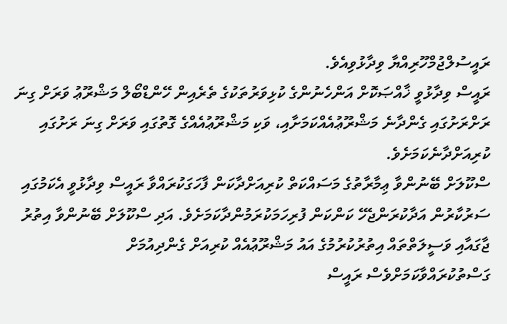ރައީސުލްޖުމްހޫރިއްޔާ ވިދާޅުވިއެވެ.
ރައީސް ވިދާޅުވީ ޚާއްޞަކޮށް އަންހެނުންގެ ކުޅިވަރުތަކުގެ ތެރެއިން ހޭންޑްބޯލް މަޝްރޫޢު ވަރަށް ގިނަ ރަށްރަށުގައި ގެންދާނެ މަޝްރޫޢުއެއްކަމަށާއި، ވަކި މަޝްރޫޢުއެއްގެ ގޮތުގައި ވަރަށް ގިނަ ރަށުގައި ކުރިއަށްދާނެކަމަށެވެ.
ސްކޫލަށް ބޭނުންވާ ޢިމާރާތުގެ މަސައްކަތް ކުރިއަށްދާކަން ފާހަގަކުރައްވާ ރައީސް ވިދާޅުވީ އެކަމުގައި ސަރުކާރުން އަދާކުރަންޖެހޭ ކަންކަން ފުރިހަމަކުރަމުންދާކަމަށެވެ. އަދި ސްކޫލަށް ބޭނުންވާ އިތުރު ޖާގައާއި ވަސީލަތްތައް އިތުރުކުރުމުގެ އައު މަޝްރޫޢުއެއް ކުރިއަށް ގެންދިއުމަށް ގަސްތުކުރައްވާކަމަށްވެސް ރައީސް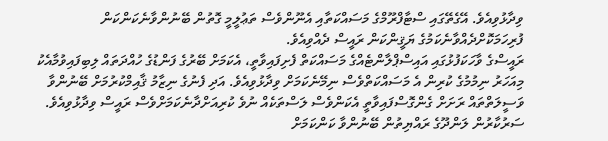ވިދާޅުވިއެވެ. އޭގެތޭގައި ސްޓާފްރޫމްގެ މަސައްކަތާއި އެނޫންވެސް ތަޢުލީމީ ގޮތުން ބޭނުންވާނެކަންކަން ފުރިހަމަކޮށްދެއްވާނެކަމުގެ ޔަޤީންކަން ރައީސް ދެއްވިއެވެ.
ރައީސްގެ ވާހަކަފުޅުގައި އައިސްޕްލާންޓެއްގެ މަސައްކަތް ފެށިފައިވާތީ، އެކަމަށް ބޭރުގެ ފަންޑުގެ ހުއްދަތައް ލިބިފައިވުމާއެކު މިއަހަރު ނިމުމުގެ ކުރިން އެ މަސައްކަތްވެސް ނިމޭނެކަމަށް ވިދާޅުވިއެވެ. އަދި ފެނުގެ ނިޒާމު ޤާއިމްކުރުމަށް ބޭނުންވާ ވަސީލަތްތައް ރަށަށް ގެންގޮސްފައިވާތީ އެކަންވެސް ލަސްތަކެއް ނުވެ ކުރިއަށްދާނެކަމަށްވެސް ރައީސް ވިދާޅުވިއެވެ.
ސަރުކާރުން ލަންދޫގެ ރައްޔިތުން ބޭނުންވާ ކަންކަމަށް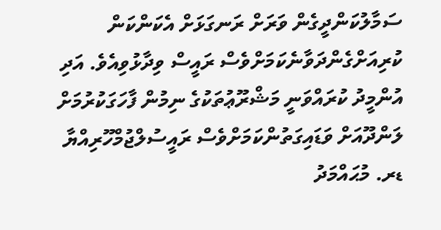ސަމާލުކަންދީގެން ވަރަށް ރަނގަޅަށް އެކަންކަން ކުރިއަށްގެންދަވާނެކަމަށްވެސް ރައީސް ވިދާޅުވިއެވެ. އަދި އުންމީދު ކުރައްވަނީ މަޝްރޫޢުތަކުގެ ނިމުން ފާހަގަކުރުމަށް ލަންދޫއަށް ވަޑައިގަތުންކަމަށްވެސް ރައީސުލްޖުމްހޫރިއްޔާ ޑރ. މުޙައްމަދު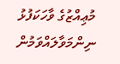މުޢިއްޒުގެ ވާހަކަފުޅު ނިންމަވާލައްވަމުން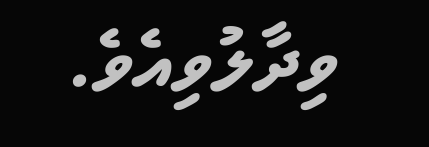ވިދާލުވިއެވެ.